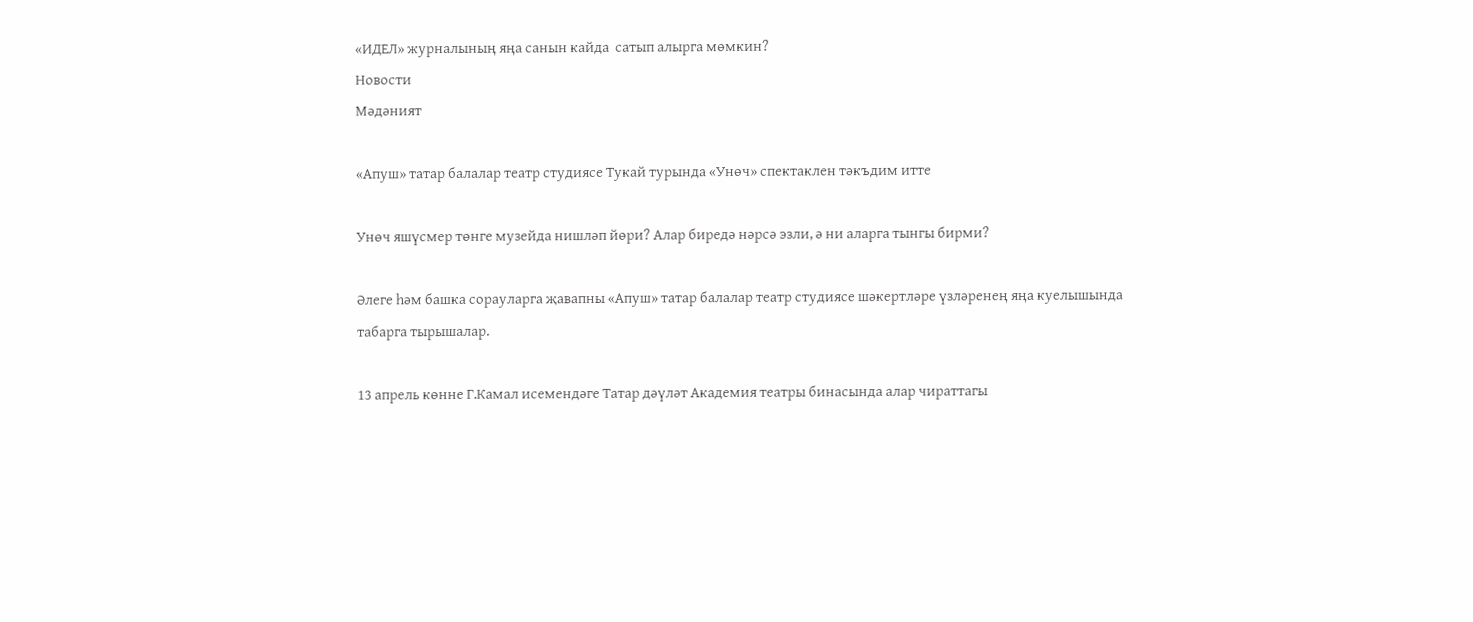«ИДЕЛ» журналының яңа санын кайда  сатып алырга мөмкин?
Новости
Мәдәният

«Апуш» татар балалар театр студиясе Тукай турында «Унөч» спектаклен тәкъдим итте

Унөч яшүсмер төнге музейда нишләп йөри? Алар биредә нәрсә эзли, ә ни аларга тынгы бирми?

Әлеге һәм башка сорауларга җавапны «Апуш» татар балалар театр студиясе шәкертләре үзләренең яңа куелышында табарга тырышалар.

13 апрель көнне Г.Камал исемендәге Татар дәүләт Академия театры бинасында алар чираттагы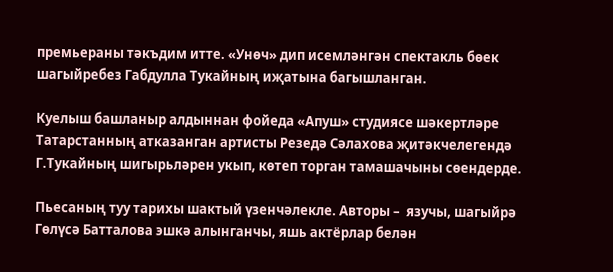премьераны тәкъдим итте. «Унөч» дип исемләнгән спектакль бөек шагыйребез Габдулла Тукайның иҗатына багышланган.

Куелыш башланыр алдыннан фойеда «Апуш» студиясе шәкертләре Татарстанның атказанган артисты Резедә Сәлахова җитәкчелегендә Г.Тукайның шигырьләрен укып, көтеп торган тамашачыны сөендерде.

Пьесаның туу тарихы шактый үзенчәлекле. Авторы –  язучы, шагыйрә Гөлүсә Батталова эшкә алынганчы, яшь актёрлар белән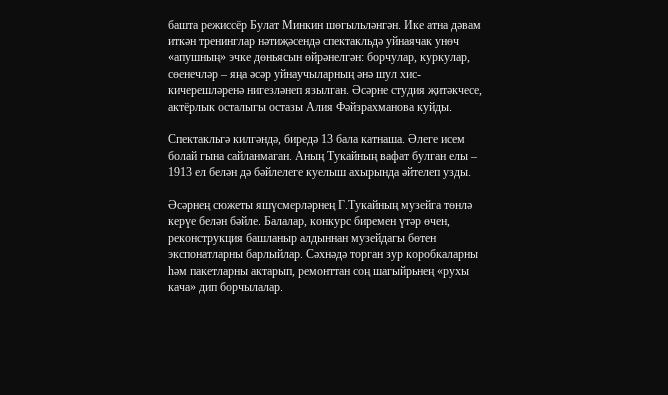башта режиссёр Булат Минкин шөгыльләнгән. Ике атна дәвам иткән тренинглар нәтиҗәсендә спектакльдә уйнаячак унөч «апушның» эчке дөньясын өйрәнелгән: борчулар, куркулар, сөенечләр – яңа әсәр уйнаучыларның әнә шул хис-кичерешләренә нигезләнеп язылган. Әсәрне студия җитәкчесе, актёрлык осталыгы остазы Алия Фәйзрахманова куйды.

Спектакльгә килгәндә, биредә 13 бала катнаша. Әлеге исем болай гына сайланмаган. Аның Тукайның вафат булган елы – 1913 ел белән дә бәйлелеге куелыш ахырында әйтелеп узды.

Әсәрнең сюжеты яшүсмерләрнең Г.Тукайның музейга төнлә керүе белән бәйле. Балалар, конкурс биремен үтәр өчен, реконструкция башланыр алдыннан музейдагы бөтен экспонатларны барлыйлар. Сәхнәдә торган зур коробкаларны һәм пакетларны актарып, ремонттан соң шагыйрьнең «рухы кача» дип борчылалар.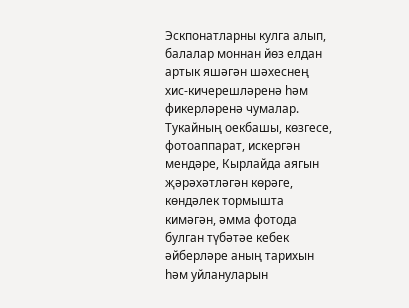Эскпонатларны кулга алып, балалар моннан йөз елдан артык яшәгән шәхеснең хис-кичерешләренә һәм фикерләренә чумалар. Тукайның оекбашы, көзгесе, фотоаппарат, искергән мендәре, Кырлайда аягын җәрәхәтләгән көрәге, көндәлек тормышта кимәгән, әмма фотода булган түбәтәе кебек әйберләре аның тарихын һәм уйлануларын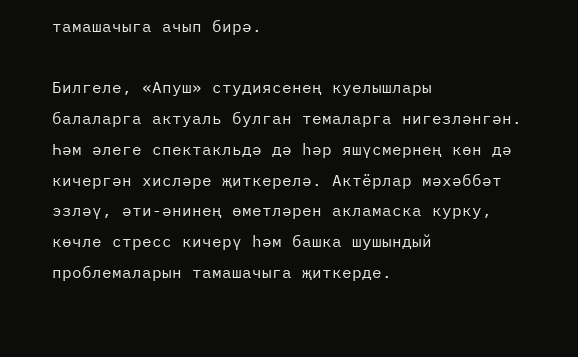тамашачыга ачып бирә.

Билгеле, «Апуш» студиясенең куелышлары балаларга актуаль булган темаларга нигезләнгән. Һәм әлеге спектакльдә дә һәр яшүсмернең көн дә кичергән хисләре җиткерелә. Актёрлар мәхәббәт эзләү, әти-әнинең өметләрен акламаска курку, көчле стресс кичерү һәм башка шушындый  проблемаларын тамашачыга җиткерде.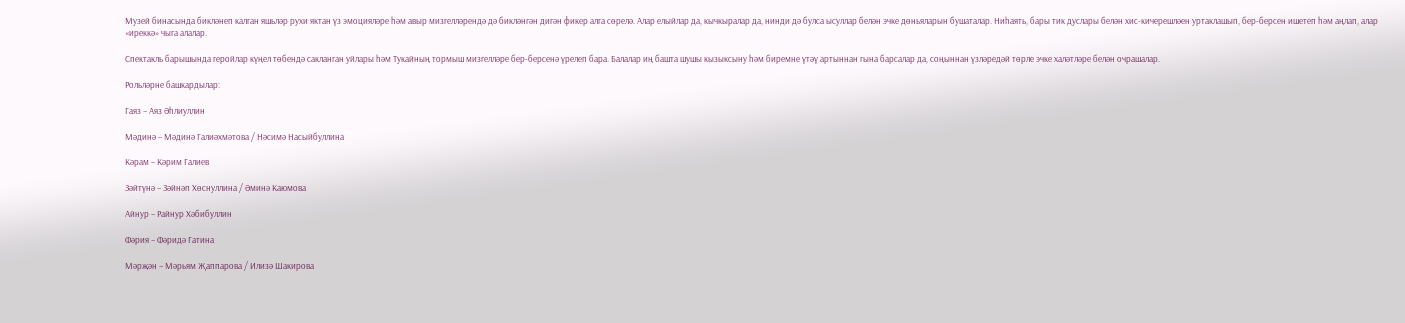Музей бинасында бикләнеп калган яшьләр рухи яктан үз эмоцияләре һәм авыр мизгелләрендә дә бикләнгән дигән фикер алга сөрелә. Алар елыйлар да, кычкыралар да, нинди дә булса ысуллар белән эчке дөньяларын бушаталар. Ниһаять, бары тик дуслары белән хис-кичерешләен уртаклашып, бер-берсен ишетеп һәм аңлап, алар «иреккә» чыга алалар.

Спектакль барышында геройлар күңел төбендә сакланган уйлары һәм Тукайның тормыш мизгелләре бер-берсенә үрелеп бара. Балалар иң башта шушы кызыксыну һәм биремне үтәү артыннан гына барсалар да, соңыннан үзләредәй төрле эчке халәтләре белән очрашалар.

Рольләрне башкардылар:

Гаяз – Аяз Әһлиуллин

Мәдинә – Мәдинә Галиәхмәтова / Нәсимә Насыйбуллина

Кәрам – Кәрим Галиев

Зәйтүнә – Зәйнәп Хөснуллина / Әминә Каюмова

Айнур – Райнур Хәбибуллин

Фәрия – Фәридә Гатина

Мәрҗән – Мәрьям Җаппарова / Илизә Шакирова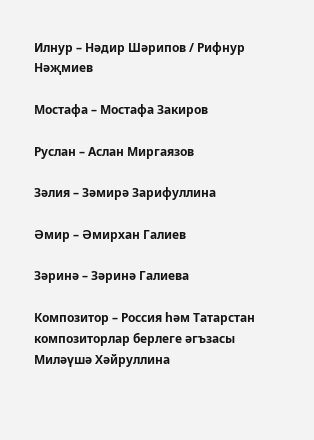Илнур – Нәдир Шәрипов / Рифнур Нәҗмиев

Мостафа – Мостафа Закиров

Руслан – Аслан Миргаязов

Зәлия – Зәмирә Зарифуллина

Әмир – Әмирхан Галиев

Зәринә – Зәринә Галиева

Композитор – Россия һәм Татарстан композиторлар берлеге әгъзасы Миләүшә Хәйруллина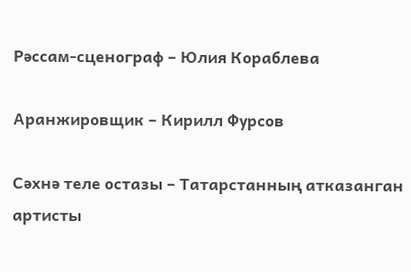Рәссам-сценограф – Юлия Кораблева

Аранжировщик – Кирилл Фурсов

Сәхнә теле остазы – Татарстанның атказанган артисты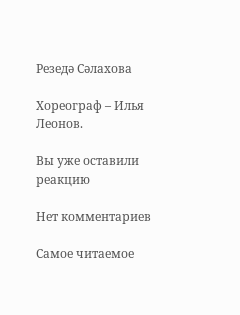Резедә Сәлахова

Хореограф – Илья Леонов.

Вы уже оставили реакцию

Нет комментариев

Самое читаемое